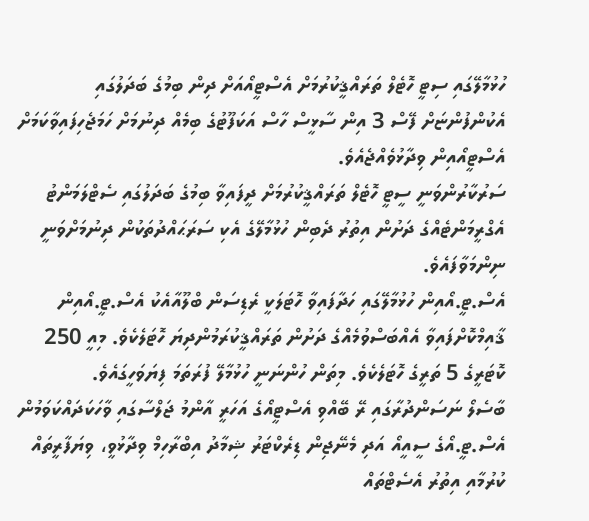ހުޅުމާލޭގައި ސިޓީ ހޮޓެލް ތަރައްޤީކުރުމަށް އެސްޓީއޯއަށް ދިން ބިމުގެ ބަދަލުގައި އެކުންފުންޏަށް ފޭސް 3 އިން ސާޅީސް ހާސް އަކަފޫޓުގެ ބިމެއް ދިނުމަށް ހަމަޖެހިފައިވާކަމަށް އެސްޓީއޯއިން ވިދާޅުވެއްޖެއެވެ.
ސަރުކާރުންވަނީ ސީޓީ ހޮޓެލް ތަރައްޤީކުރުމަށް ދީފައިވާ ބިމުގެ ބަދަލުގައި ސެޓްލަމަންޓު އެގްރީމަންޓެއްގެ ދަށުން އިތުރު ދެބިން ހުޅުމާލޭގެ އެކި ސަރަޙައްދުތަކުން ދިނުމަށްވަނީ ނިންމަވާފައެވެ.
އެސް.ޓީ.އޯއިން ހުޅުމާލޭގައި ހަދާފައިވާ ހޮޓަލަކީ ރެޑިސަން ބްލޫއާއެކު އެސް.ޓީ.އޯއިން ޤާއިމްކޮށްފައިވާ އެއްބަސްވުމެއްގެ ދަށުން ތަރައްޤީކުރަމުންދިޔަ ހޮޓަލެކެވެ. މިއީ 250 ކޮޓަރީގެ 5 ތަރީގެ ހޮޓަލެކެވެ. މިތަން ހުންނަނީ ހުޅުމާލޭ ފުރަތަމަ ފިޔަވަހީގައެވެ.
ބާސެލޯ ނަސަންދުރާގައި ރޭ ބޭއްވި އެސްޓީއޯގެ އަހަރީ އާންމު ޖަލްސާގައި ވާހަކަދައްކަވަމުން އެސް.ޓީ.އޯގެ ސީއީއޯ އަދި މެނޭޖިން ޑިރެކްޓަރު ޝިމާދު އިބްރާހިމް ވިދާޅުވީ، ވިޔަފާރީތައް ކުރުމާއި އިތުރު އެސެޓްތައް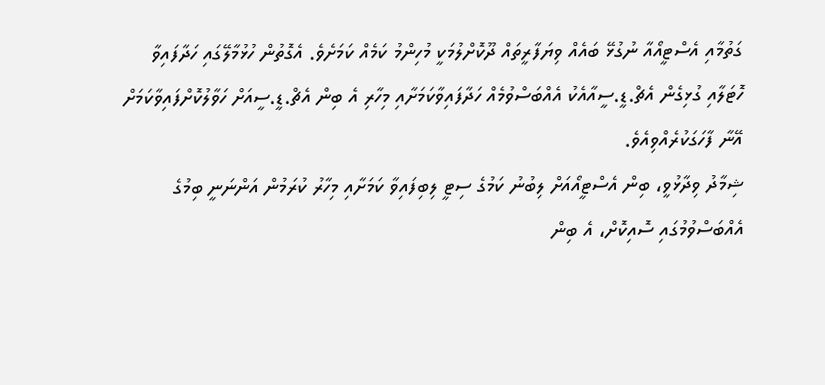ގަތުމާއި އެސްޓީއޯއާ ނުގުޅޭ ބައެއް ވިޔަފާރީތައް ދޫކޮށްލުމަކީ މުހިންމު ކަމެއް ކަމަށެވެ. އެގޮތުން ހުޅުމާލޭގައި ހަދާފައިވާ ހޮޓަލާއި ގުޅިގެން އެޗް.ޑީ.ސީއާއެކު އެއްބަސްވުމެއް ހަދާފައިވާކަމަށާއި މިހާރި އެ ބިން އެޗް.ޑީ.ސީއަށް ހަވާލުކޮށްފައިވާކަމަށް އޭނާ ފާހަގަކުރެއްވިއެވެ.
ޝިމާދު ވިދާޅުވީ، ބިން އެސްޓީއޯއަށް ލިބުނު ކަމުގެ ސިޓީ ލިބިފައިވާ ކަމަށާއި މިހާރު ކުރަމުން އަންނަނީ ބިމުގެ އެއްބަސްވުމުގައި ސޮއިކޮށް، އެ ބިން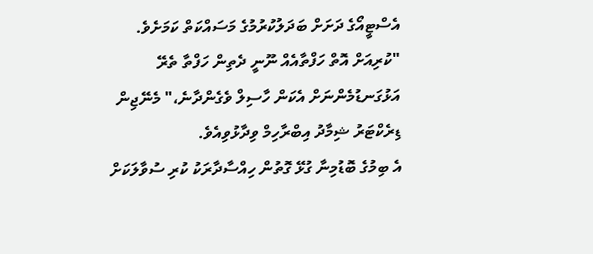އެސްޓީއޯގެ ދަށަށް ބަދަލުކުރުމުގެ މަސައްކަތް ކަމަށެވެ.
"ކުރިއަށް އޮތް ހަފްތާއެއް ނޫނީ ދެތިން ހަފްތާ ތެރޭ އަޅުގަނޑުމެންނަށް އެކަން ހާސިލް ވެގެންދާނެ،" މެނޭޖިން ޑިރެކްޓަރު ޝިމާދު އިބްރާހިމް ވިދާޅުވިއެވެ.
އެ ބިމުގެ ބޮޑުމިނާ ގުޅޭ ގޮތުން ހިއްސާދާރަކު ކުރި ސުވާލަކަށް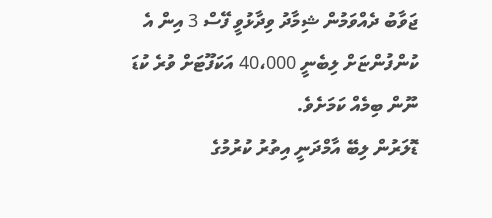ޖަވާބު ދެއްވަމުން ޝިމާދު ވިދާޅުވީ ފޭސް 3 އިން އެ ކުންފުންޏަށް ލިބެނީ 40،000 އަކަފޫޓަށް ވުރެ ކުޑަ ނޫން ބިމެއް ކަމަށެވެ.
ޑޮލަރުން ލިބޭ އާމްދަނީ އިތުރު ކުރުމުގެ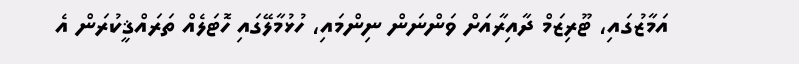އަމާޒުގައި، ޓޫރިޒަމް ދާއިރާއަށް ވަންނަން ނިންމައި، ހުޅުމާލޭގައި ހޮޓަލެއް ތަރައްޤީކުރަން އެ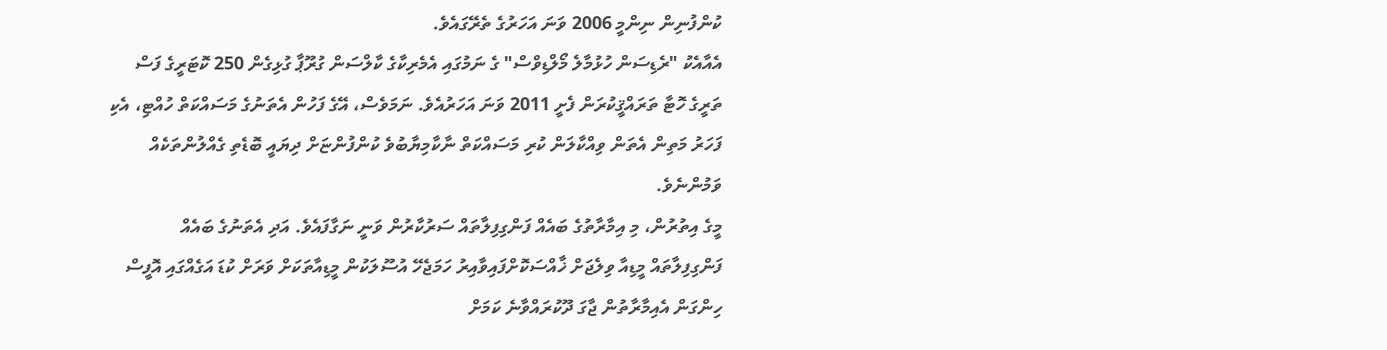ކުންފުނިން ނިންމީ 2006 ވަނަ އަހަރުގެ ތެރޭގައެވެ.
އެއާއެކު "ރެޑިސަން ހުޅުމާލެ މޯލްޑިވްސް" ގެ ނަމުގައި އެމެރިކާގެ ކާލްސަން ގުރޫޕާ ގުޅިގެން 250 ކޮޓަރީގެ ފަސް ތަރީގެ ހޮޓާ ތަރައްޤީކުރަން ފެށީ 2011 ވަނަ އަހަރުއެވެ. ނަމަވެސް، އޭގެ ފަހުން އެތަނުގެ މަސައްކަތް ހުއްޓި، އެކި ފަހަރު މަތިން އެތަން ވިއްކާލަން ކުރި މަސައްކަތް ނާކާމިޔާބުވެ ކުންފުންޏަށް ދިޔައީ ބޮޑެތި ގެއްލުންތަކެއް ވަމުންނެވެ.
މީގެ އިތުރުން، މި އިމާރާތުގެ ބައެއް ފަންގިފިލާތައް ސަރުކާރުން ވަނީ ނަގާފައެވެ. އަދި އެތަނުގެ ބައެއް ފަންގިފިލާތައް މީޑިއާ ވިލެޖަށް ޚާއްސަކޮށްފައިވާއިރު ހަމަޖެހޭ އުސޫލަކުން މީޑިއާތަކަށް ވަރަށް ކުޑަ އަގެއްގައި އޮފީސް ހިންގަން އެއިމާރާތުން ޖާގަ ދޫކުރައްވާނެ ކަމަށް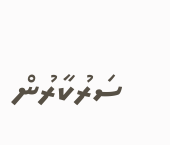ސަރުކާރުން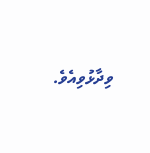ވިދާޅުވިއެވެ.